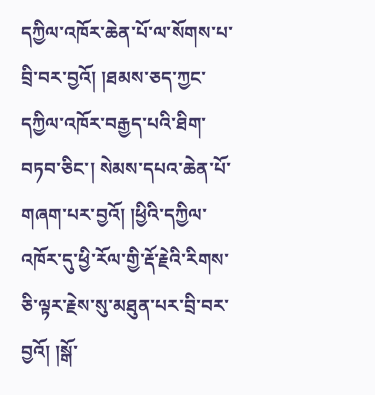དཀྱིལ་འཁོར་ཆེན་པོ་ལ་སོགས་པ་བྲི་བར་བྱའོ། །ཐམས་ཅད་ཀྱང་དཀྱིལ་འཁོར་བརྒྱད་པའི་ཐིག་བཏབ་ཅིང་། སེམས་དཔའ་ཆེན་པོ་གཞག་པར་བྱའོ། །ཕྱིའི་དཀྱིལ་འཁོར་དུ་ཕྱི་རོལ་གྱི་རྡོ་རྗེའི་རིགས་ཅི་ལྟར་རྗེས་སུ་མཐུན་པར་བྲི་བར་བྱའོ། །སྒོ་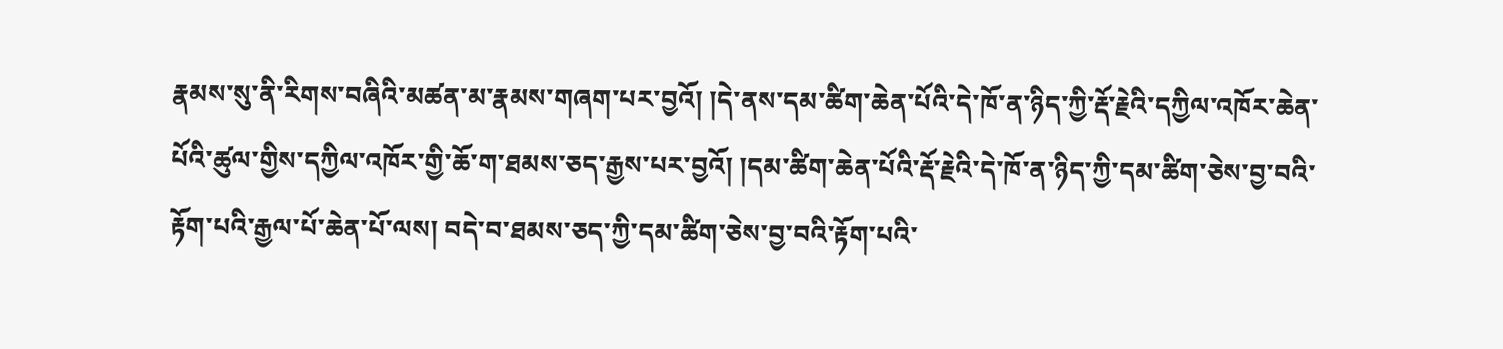རྣམས་སུ་ནི་རིགས་བཞིའི་མཚན་མ་རྣམས་གཞག་པར་བྱའོ། །དེ་ནས་དམ་ཚིག་ཆེན་པོའི་དེ་ཁོ་ན་ཉིད་ཀྱི་རྡོ་རྗེའི་དཀྱིལ་འཁོར་ཆེན་པོའི་ཚུལ་གྱིས་དཀྱིལ་འཁོར་གྱི་ཆོ་ག་ཐམས་ཅད་རྒྱས་པར་བྱའོ། །དམ་ཚིག་ཆེན་པོའི་རྡོ་རྗེའི་དེ་ཁོ་ན་ཉིད་ཀྱི་དམ་ཚིག་ཅེས་བྱ་བའི་རྟོག་པའི་རྒྱལ་པོ་ཆེན་པོ་ལས། བདེ་བ་ཐམས་ཅད་ཀྱི་དམ་ཚིག་ཅེས་བྱ་བའི་རྟོག་པའི་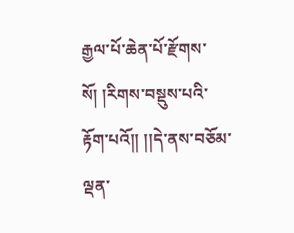རྒྱལ་པོ་ཆེན་པོ་རྫོགས་སོ། །རིགས་བསྡུས་པའི་རྟོག་པའོ།། །།དེ་ནས་བཅོམ་ལྡན་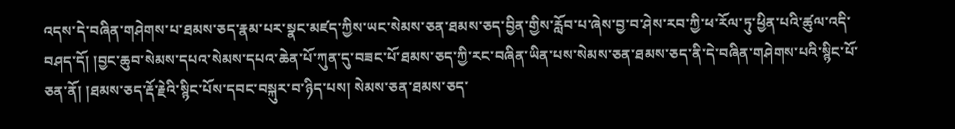འདས་དེ་བཞིན་གཤེགས་པ་ཐམས་ཅད་རྣམ་པར་སྣང་མཛད་ཀྱིས་ཡང་སེམས་ཅན་ཐམས་ཅད་བྱིན་གྱིས་རློབ་པ་ཞེས་བྱ་བ་ཤེས་རབ་ཀྱི་ཕ་རོལ་ཏུ་ཕྱིན་པའི་ཚུལ་འདི་བཤད་དོ། །བྱང་ཆུབ་སེམས་དཔའ་སེམས་དཔའ་ཆེན་པོ་ཀུན་དུ་བཟང་པོ་ཐམས་ཅད་ཀྱི་རང་བཞིན་ཡིན་པས་སེམས་ཅན་ཐམས་ཅད་ནི་དེ་བཞིན་གཤེགས་པའི་སྙིང་པོ་ཅན་ནོ། །ཐམས་ཅད་རྡོ་རྗེའི་སྙིང་པོས་དབང་བསྐུར་བ་ཉིད་པས། སེམས་ཅན་ཐམས་ཅད་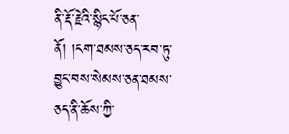ནི་རྡོ་རྗེའི་སྙིང་པོ་ཅན་ནོ། །ངག་ཐམས་ཅད་རབ་ཏུ་བྱུང་བས་སེམས་ཅན་ཐམས་ཅད་ནི་ཆོས་ཀྱི་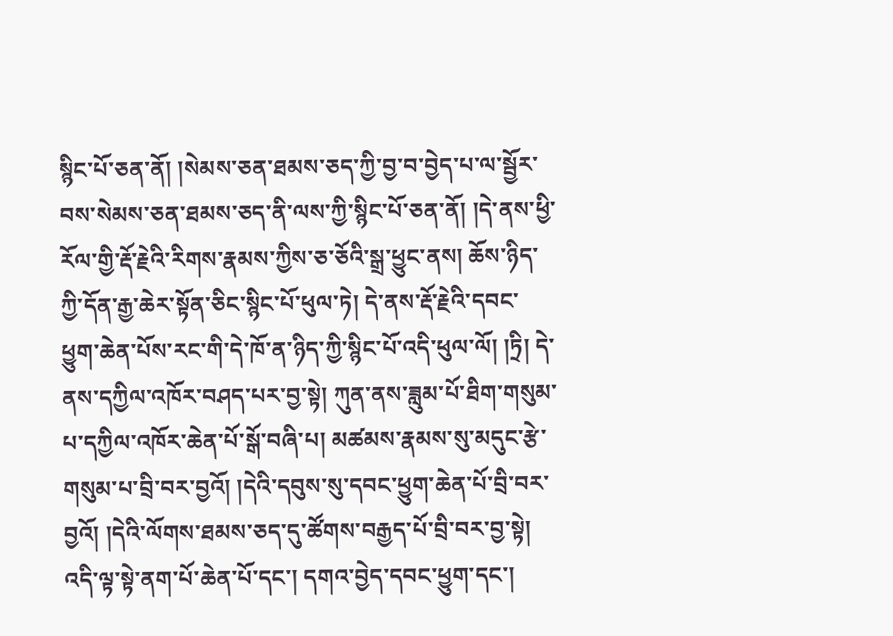སྙིང་པོ་ཅན་ནོ། །སེམས་ཅན་ཐམས་ཅད་ཀྱི་བྱ་བ་བྱེད་པ་ལ་སྦྱོར་བས་སེམས་ཅན་ཐམས་ཅད་ནི་ལས་ཀྱི་སྙིང་པོ་ཅན་ནོ། །དེ་ནས་ཕྱི་རོལ་གྱི་རྡོ་རྗེའི་རིགས་རྣམས་ཀྱིས་ཅ་ཅོའི་སྒྲ་ཕྱུང་ནས། ཆོས་ཉིད་ཀྱི་དོན་རྒྱ་ཆེར་སྟོན་ཅིང་སྙིང་པོ་ཕུལ་ཏེ། དེ་ནས་རྡོ་རྗེའི་དབང་ཕྱུག་ཆེན་པོས་རང་གི་དེ་ཁོ་ན་ཉིད་ཀྱི་སྙིང་པོ་འདི་ཕུལ་ལོ། །ཏྲི། དེ་ནས་དཀྱིལ་འཁོར་བཤད་པར་བྱ་སྟེ། ཀུན་ནས་ཟླུམ་པོ་ཐིག་གསུམ་པ་དཀྱིལ་འཁོར་ཆེན་པོ་སྒོ་བཞི་པ། མཚམས་རྣམས་སུ་མདུང་རྩེ་གསུམ་པ་བྲི་བར་བྱའོ། །དེའི་དབུས་སུ་དབང་ཕྱུག་ཆེན་པོ་བྲི་བར་བྱའོ། །དེའི་ལོགས་ཐམས་ཅད་དུ་ཚོགས་བརྒྱད་པོ་བྲི་བར་བྱ་སྟེ། འདི་ལྟ་སྟེ་ནག་པོ་ཆེན་པོ་དང་། དགའ་བྱེད་དབང་ཕྱུག་དང་།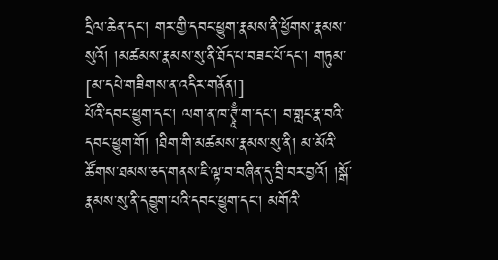དྲིལ་ཆེན་དང་། གར་གྱི་དབང་ཕྱུག་རྣམས་ནི་ཕྱོགས་རྣམས་སུའོ། །མཚམས་རྣམས་སུ་ནི་ཐོད་པ་བཟང་པོ་དང་། གཏུམ་
[མ་དཔེ་གཟིགས་ན་འདིར་གནོན།]
པོའི་དབང་ཕྱུག་དང་། ལག་ན་ཁ་ཊྭཱྃ་ག་དང་། བ་གླང་རྣ་བའི་དབང་ཕྱུག་གོ། །ཐིག་གི་མཚམས་རྣམས་སུ་ནི། མ་མོའི་ཚོགས་ཐམས་ཅད་གནས་ཇི་ལྟ་བ་བཞིན་དུ་བྲི་བར་བྱའོ། །སྒོ་རྣམས་སུ་ནི་དབྱུག་པའི་དབང་ཕྱུག་དང་། མགོའི་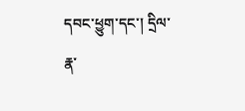དབང་ཕྱུག་དང་། དྲིལ་རྣ་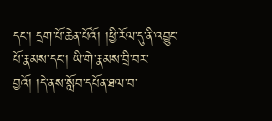དང་། དྲག་པོ་ཆེན་པོའོ། །ཕྱི་རོལ་དུ་ནི་འབྱུང་པོ་རྣམས་དང་། ཡི་གེ་རྣམས་བྲི་བར་བྱའོ། །དེ་ནས་སློབ་དཔོན་ཐལ་བ་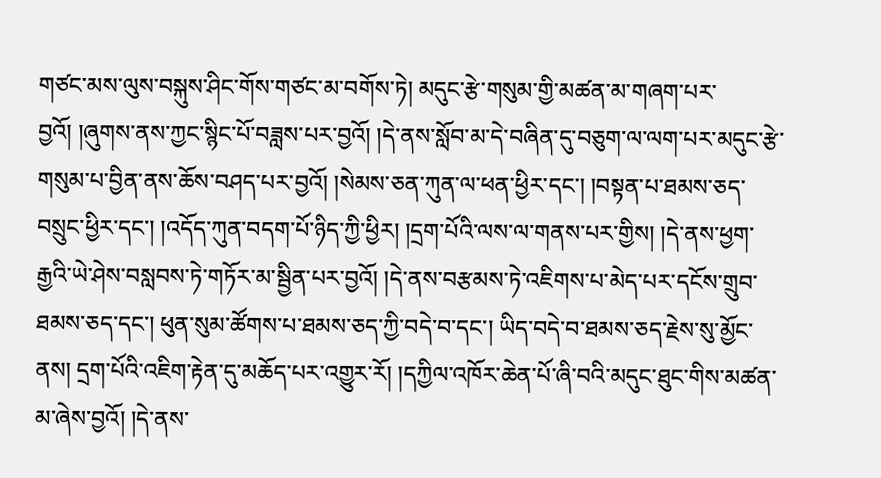གཙང་མས་ལུས་བསྐུས་ཤིང་གོས་གཙང་མ་བགོས་ཏེ། མདུང་རྩེ་གསུམ་གྱི་མཚན་མ་གཞག་པར་བྱའོ། །ཞུགས་ནས་ཀྱང་སྙིང་པོ་བཟླས་པར་བྱའོ། །དེ་ནས་སློབ་མ་དེ་བཞིན་དུ་བཅུག་ལ་ལག་པར་མདུང་རྩེ་གསུམ་པ་བྱིན་ནས་ཆོས་བཤད་པར་བྱའོ། །སེམས་ཅན་ཀུན་ལ་ཕན་ཕྱིར་དང་། །བསྟན་པ་ཐམས་ཅད་བསྲུང་ཕྱིར་དང་། །འདོད་ཀུན་བདག་པོ་ཉིད་ཀྱི་ཕྱིར། །དྲག་པོའི་ལས་ལ་གནས་པར་གྱིས། །དེ་ནས་ཕྱག་རྒྱའི་ཡེ་ཤེས་བསླབས་ཏེ་གཏོར་མ་སྦྱིན་པར་བྱའོ། །དེ་ནས་བརྩམས་ཏེ་འཇིགས་པ་མེད་པར་དངོས་གྲུབ་ཐམས་ཅད་དང་། ཕུན་སུམ་ཚོགས་པ་ཐམས་ཅད་ཀྱི་བདེ་བ་དང་། ཡིད་བདེ་བ་ཐམས་ཅད་རྗེས་སུ་མྱོང་ནས། དྲག་པོའི་འཇིག་རྟེན་དུ་མཆོད་པར་འགྱུར་རོ། །དཀྱིལ་འཁོར་ཆེན་པོ་ཞི་བའི་མདུང་ཐུང་གིས་མཚན་མ་ཞེས་བྱའོ། །དེ་ནས་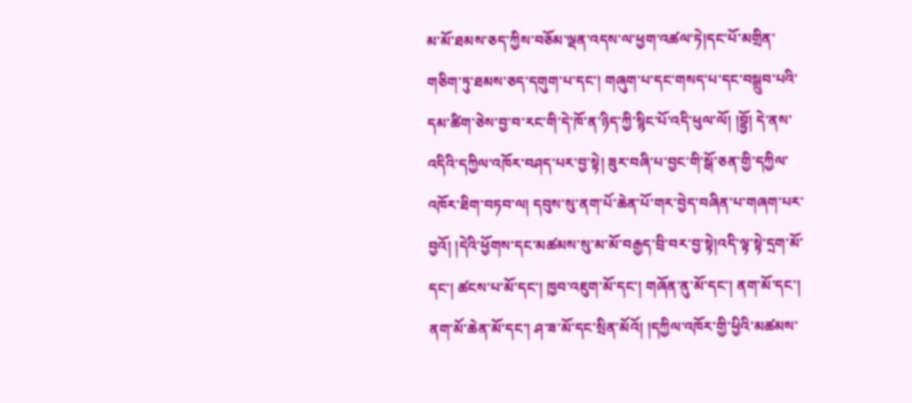མ་མོ་ཐམས་ཅད་ཀྱིས་བཅོམ་ལྡན་འདས་ལ་ཕྱག་འཚལ་ཏེ།དང་པོ་མགྲིན་གཅིག་ཏུ་ཐམས་ཅད་དགུག་པ་དང་། གཞུག་པ་དང་གསད་པ་དང་བསྒྲུབ་པའི་དམ་ཚིག་ཅེས་བྱ་བ་རང་གི་དེ་ཁོ་ན་ཉིད་ཀྱི་སྙིང་པོ་འདི་ཕུལ་ལོ། །བྷྱོ། དེ་ནས་འདིའི་དཀྱིལ་འཁོར་བཤད་པར་བྱ་སྟེ། ཟུར་བཞི་པ་བྱང་གི་སྒོ་ཅན་གྱི་དཀྱིལ་འཁོར་ཐིག་བཏབ་ལ། དབུས་སུ་ནག་པོ་ཆེན་པོ་གར་བྱེད་བཞིན་པ་གཞག་པར་བྱའོ། །དེའི་ཕྱོགས་དང་མཚམས་སུ་མ་མོ་བརྒྱད་བྲི་བར་བྱ་སྟེ།འདི་ལྟ་སྟེ་དྲག་མོ་དང་། ཚངས་པ་མོ་དང་། ཁྱབ་འཇུག་མོ་དང་། གཞོན་ནུ་མོ་དང་། ནག་མོ་དང་། ནག་མོ་ཆེན་མོ་དང་། ཤ་ཟ་མོ་དང་སྲིན་མོའོ། །དཀྱིལ་འཁོར་གྱི་ཕྱིའི་མཚམས་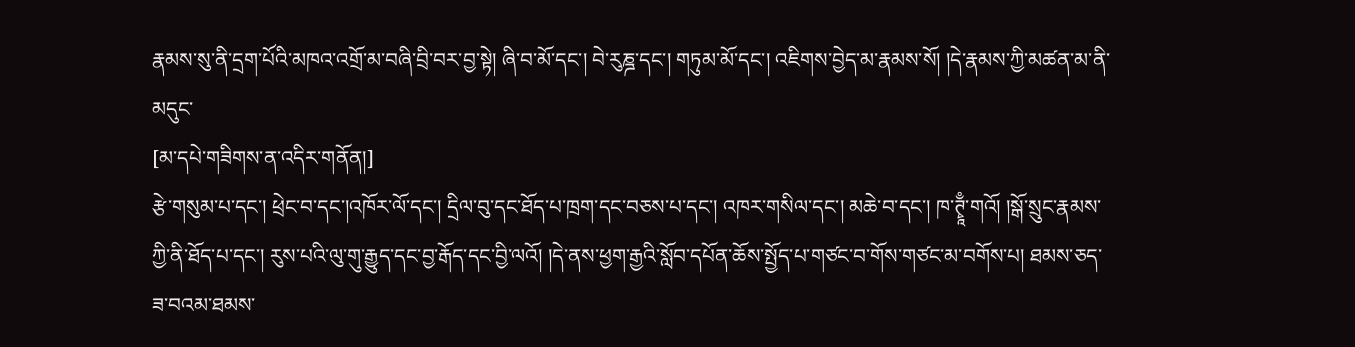རྣམས་སུ་ནི་དྲག་པོའི་མཁའ་འགྲོ་མ་བཞི་བྲི་བར་བྱ་སྟེ། ཞི་བ་མོ་དང་། བེ་རུཎྜ་དང་། གཏུམ་མོ་དང་། འཇིགས་བྱེད་མ་རྣམས་སོ། །དེ་རྣམས་ཀྱི་མཚན་མ་ནི་མདུང་
[མ་དཔེ་གཟིགས་ན་འདིར་གནོན།]
རྩེ་གསུམ་པ་དང་། ཕྲེང་བ་དང་།འཁོར་ལོ་དང་། དྲིལ་བུ་དང་ཐོད་པ་ཁྲག་དང་བཅས་པ་དང་། འཁར་གསིལ་དང་། མཆེ་བ་དང་། ཁ་ཊྭཱྃ་གའོ། །སྒོ་སྲུང་རྣམས་ཀྱི་ནི་ཐོད་པ་དང་། རུས་པའི་ལུ་གུ་རྒྱུད་དང་བྱ་རྒོད་དང་བྱི་ལའོ། །དེ་ནས་ཕྱག་རྒྱའི་སློབ་དཔོན་ཆོས་སྤྱོད་པ་གཙང་བ་གོས་གཙང་མ་བགོས་པ། ཐམས་ཅད་ཟ་བའམ་ཐམས་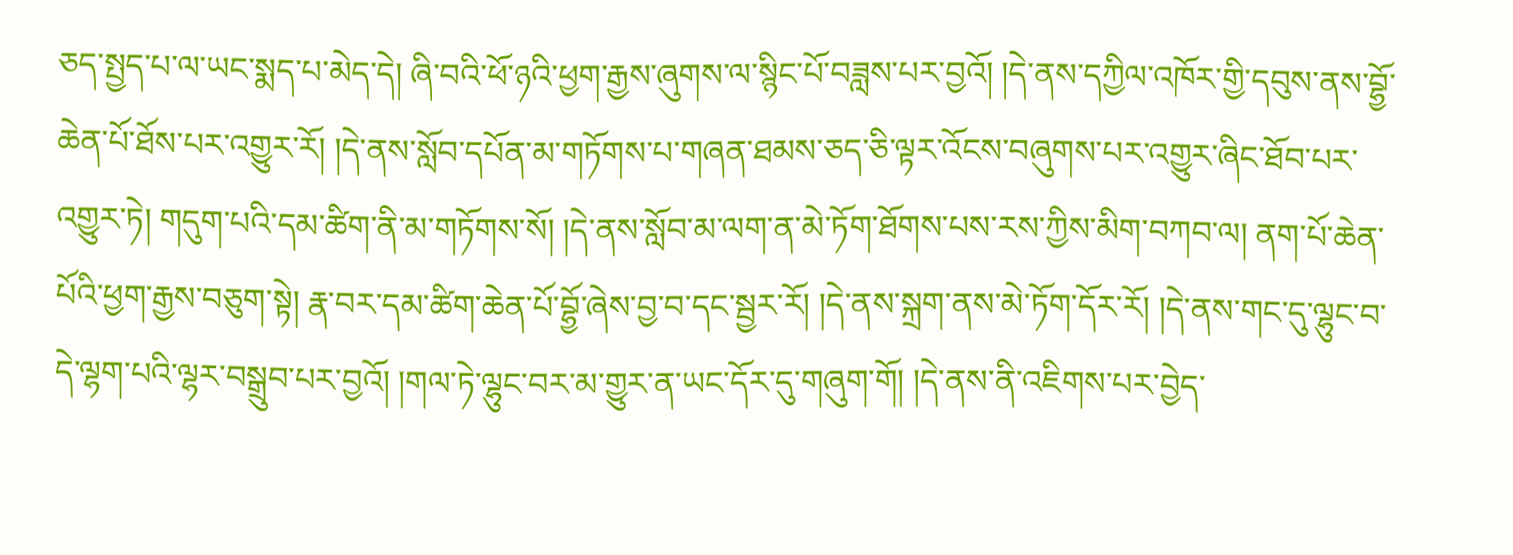ཅད་སྤྱད་པ་ལ་ཡང་སྨད་པ་མེད་དེ། ཞི་བའི་ཕོ་ཉའི་ཕྱག་རྒྱས་ཞུགས་ལ་སྙིང་པོ་བཟླས་པར་བྱའོ། །དེ་ནས་དཀྱིལ་འཁོར་གྱི་དབུས་ནས་བྷྱོ་ཆེན་པོ་ཐོས་པར་འགྱུར་རོ། །དེ་ནས་སློབ་དཔོན་མ་གཏོགས་པ་གཞན་ཐམས་ཅད་ཅི་ལྟར་འོངས་བཞུགས་པར་འགྱུར་ཞིང་ཐོབ་པར་འགྱུར་ཏེ། གདུག་པའི་དམ་ཚིག་ནི་མ་གཏོགས་སོ། །དེ་ནས་སློབ་མ་ལག་ན་མེ་ཏོག་ཐོགས་པས་རས་ཀྱིས་མིག་བཀབ་ལ། ནག་པོ་ཆེན་པོའི་ཕྱག་རྒྱས་བཅུག་སྟེ། རྣ་བར་དམ་ཚིག་ཆེན་པོ་བྷྱོ་ཞེས་བྱ་བ་དང་སྦྱར་རོ། །དེ་ནས་སྐྲག་ནས་མེ་ཏོག་དོར་རོ། །དེ་ནས་གང་དུ་ལྷུང་བ་དེ་ལྷག་པའི་ལྷར་བསྒྲུབ་པར་བྱའོ། །གལ་ཏེ་ལྷུང་བར་མ་གྱུར་ན་ཡང་དོར་དུ་གཞུག་གོ། །དེ་ནས་ནི་འཇིགས་པར་བྱེད་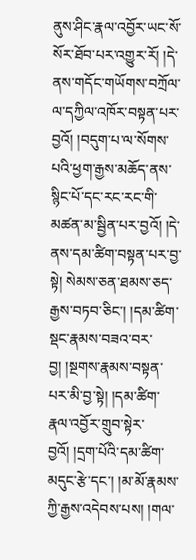ནུས་ཤིང་རྣལ་འབྱོར་ཡང་སོ་སོར་ཐོབ་པར་འགྱུར་རོ། །དེ་ནས་གདོང་གཡོགས་བཀྲོལ་ལ་དཀྱིལ་འཁོར་བསྟན་པར་བྱའོ། །བདུག་པ་ལ་སོགས་པའི་ཕྱག་རྒྱས་མཆོད་ནས་སྙིང་པོ་དང་རང་རང་གི་མཚན་མ་སྦྱིན་པར་བྱའོ། །དེ་ནས་དམ་ཚིག་བསྟན་པར་བྱ་སྟེ། སེམས་ཅན་ཐམས་ཅད་རྒྱས་བཏབ་ཅིང་། །དམ་ཚིག་སྡང་རྣམས་བཟའ་བར་བྱ། །སྔགས་རྣམས་བསྟན་པར་མི་བྱ་སྟེ། །དམ་ཚིག་རྣལ་འབྱོར་གྲུབ་སྟེར་བྱའོ། །དྲག་པོའི་དམ་ཚིག་མདུང་རྩེ་དང་། །མ་མོ་རྣམས་ཀྱི་རྒྱས་འདེབས་པས། །གལ་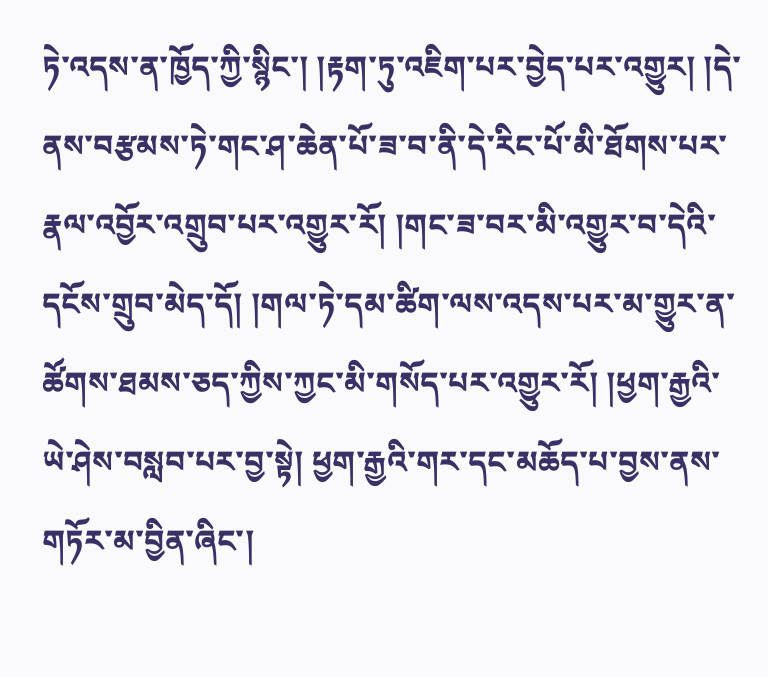ཏེ་འདས་ན་ཁྱོད་ཀྱི་སྙིང་། །རྟག་ཏུ་འཇིག་པར་བྱེད་པར་འགྱུར། །དེ་ནས་བརྩམས་ཏེ་གང་ཤ་ཆེན་པོ་ཟ་བ་ནི་དེ་རིང་པོ་མི་ཐོགས་པར་རྣལ་འབྱོར་འགྲུབ་པར་འགྱུར་རོ། །གང་ཟ་བར་མི་འགྱུར་བ་དེའི་དངོས་གྲུབ་མེད་དོ། །གལ་ཏེ་དམ་ཚིག་ལས་འདས་པར་མ་གྱུར་ན་ཚོགས་ཐམས་ཅད་ཀྱིས་ཀྱང་མི་གསོད་པར་འགྱུར་རོ། །ཕྱག་རྒྱའི་ཡེ་ཤེས་བསླབ་པར་བྱ་སྟེ། ཕྱག་རྒྱའི་གར་དང་མཆོད་པ་བྱས་ནས་གཏོར་མ་བྱིན་ཞིང་།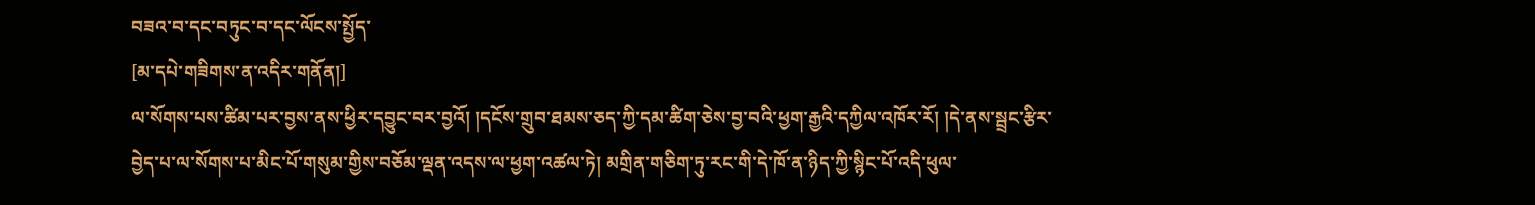བཟའ་བ་དང་བཏུང་བ་དང་ལོངས་སྤྱོད་
[མ་དཔེ་གཟིགས་ན་འདིར་གནོན།]
ལ་སོགས་པས་ཚིམ་པར་བྱས་ནས་ཕྱིར་དབྱུང་བར་བྱའོ། །དངོས་གྲུབ་ཐམས་ཅད་ཀྱི་དམ་ཚིག་ཅེས་བྱ་བའི་ཕྱག་རྒྱའི་དཀྱིལ་འཁོར་རོ། །དེ་ནས་སྦྲང་རྩིར་བྱེད་པ་ལ་སོགས་པ་མིང་པོ་གསུམ་གྱིས་བཅོམ་ལྡན་འདས་ལ་ཕྱག་འཚལ་ཏེ། མགྲིན་གཅིག་ཏུ་རང་གི་དེ་ཁོ་ན་ཉིད་ཀྱི་སྙིང་པོ་འདི་ཕུལ་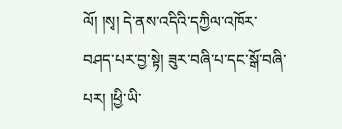ལོ། །སྭ། དེ་ནས་འདིའི་དཀྱིལ་འཁོར་བཤད་པར་བྱ་སྟེ། ཟུར་བཞི་པ་དང་སྒོ་བཞི་པར། །ཕྱི་ཡི་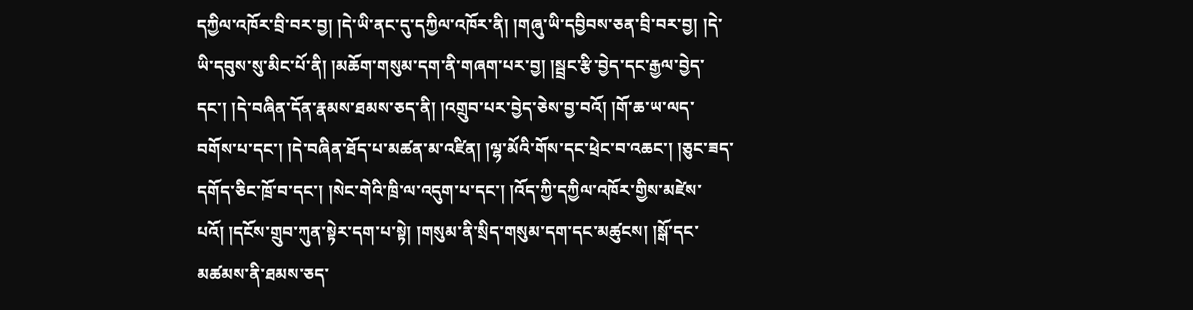དཀྱིལ་འཁོར་བྲི་བར་བྱ། །དེ་ཡི་ནང་དུ་དཀྱིལ་འཁོར་ནི། །གཞུ་ཡི་དབྱིབས་ཅན་བྲི་བར་བྱ། །དེ་ཡི་དབུས་སུ་མིང་པོ་ནི། །མཆོག་གསུམ་དག་ནི་གཞག་པར་བྱ། །སྦྲང་རྩི་བྱེད་དང་རྒྱལ་བྱེད་དང་། །དེ་བཞིན་དོན་རྣམས་ཐམས་ཅད་ནི། །འགྲུབ་པར་བྱེད་ཅེས་བྱ་བའོ། །གོ་ཆ་ཡ་ལད་བགོས་པ་དང་། །དེ་བཞིན་ཐོད་པ་མཚན་མ་འཛིན། །ལྷ་མོའི་གོས་དང་ཕྲེང་བ་འཆང་། །ཅུང་ཟད་དགོད་ཅིང་ཁྲོ་བ་དང་། །སེང་གེའི་ཁྲི་ལ་འདུག་པ་དང་། །འོད་ཀྱི་དཀྱིལ་འཁོར་གྱིས་མཛེས་པའོ། །དངོས་གྲུབ་ཀུན་སྟེར་དག་པ་སྟེ། །གསུམ་ནི་སྲིད་གསུམ་དག་དང་མཚུངས། །སྒོ་དང་མཚམས་ནི་ཐམས་ཅད་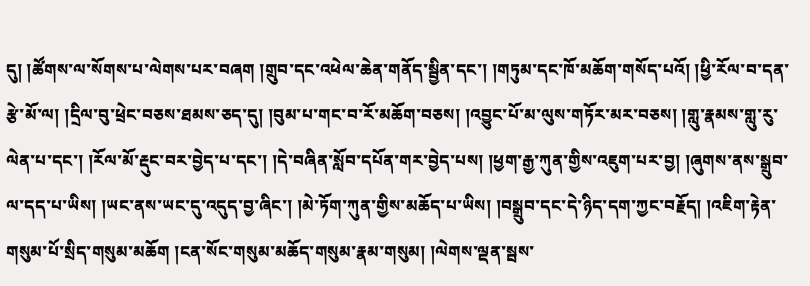དུ། །ཚོགས་ལ་སོགས་པ་ལེགས་པར་བཞག །གྲུབ་དང་འཕེལ་ཆེན་གནོད་སྦྱིན་དང་། །གཏུམ་དང་ཁོ་མཆོག་གསོད་པའོ། །ཕྱི་རོལ་བ་དན་རྩེ་མོ་ལ། །དྲིལ་བུ་ཕྲེང་བཅས་ཐམས་ཅད་དུ། །བུམ་པ་གང་བ་རོ་མཆོག་བཅས། །འབྱུང་པོ་མ་ལུས་གཏོར་མར་བཅས། །གླུ་རྣམས་གླུ་རུ་ལེན་པ་དང་། །རོལ་མོ་རྡུང་བར་བྱེད་པ་དང་། །དེ་བཞིན་སློབ་དཔོན་གར་བྱེད་པས། །ཕྱག་རྒྱ་ཀུན་གྱིས་འཇུག་པར་བྱ། །ཞུགས་ནས་སྒྲུབ་ལ་དད་པ་ཡིས། །ཡང་ནས་ཡང་དུ་འདུད་བྱ་ཞིང་། །མེ་ཏོག་ཀུན་གྱིས་མཆོད་པ་ཡིས། །བསྒྲུབ་དང་དེ་ཉིད་དག་ཀྱང་བརྗོད། །འཇིག་རྟེན་གསུམ་པོ་སྲིད་གསུམ་མཆོག །ངན་སོང་གསུམ་མཆོད་གསུམ་རྣམ་གསུམ། །ལེགས་ལྡན་སྦས་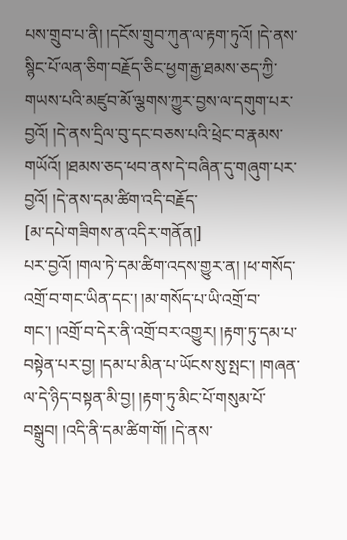པས་གྲུབ་པ་ནི། །དངོས་གྲུབ་ཀུན་ལ་རྟག་ཏུའོ། །དེ་ནས་སྙིང་པོ་ལན་ཅིག་བརྗོད་ཅིང་ཕྱག་རྒྱ་ཐམས་ཅད་ཀྱི་གཡས་པའི་མཛུབ་མོ་ལྕགས་ཀྱུར་བྱས་ལ་དགུག་པར་བྱའོ། །དེ་ནས་དྲིལ་བུ་དང་བཅས་པའི་ཕྲེང་བ་རྣམས་གཡོའོ། །ཐམས་ཅད་ཕབ་ནས་དེ་བཞིན་དུ་གཞུག་པར་བྱའོ། །དེ་ནས་དམ་ཚིག་འདི་བརྗོད་
[མ་དཔེ་གཟིགས་ན་འདིར་གནོན།]
པར་བྱའོ། །གལ་ཏེ་དམ་ཚིག་འདས་གྱུར་ན། །ཕ་གསོད་འགྲོ་བ་གང་ཡིན་དང་། །མ་གསོད་པ་ཡི་འགྲོ་བ་གང་། །འགྲོ་བ་དེར་ནི་འགྲོ་བར་འགྱུར། །རྟག་ཏུ་དམ་པ་བསྟེན་པར་བྱ། །དམ་པ་མིན་པ་ཡོངས་སུ་སྤང་། །གཞན་ལ་དེ་ཉིད་བསྟན་མི་བྱ། །རྟག་ཏུ་མིང་པོ་གསུམ་པོ་བསྒྲུབ། །འདི་ནི་དམ་ཚིག་གོ། །དེ་ནས་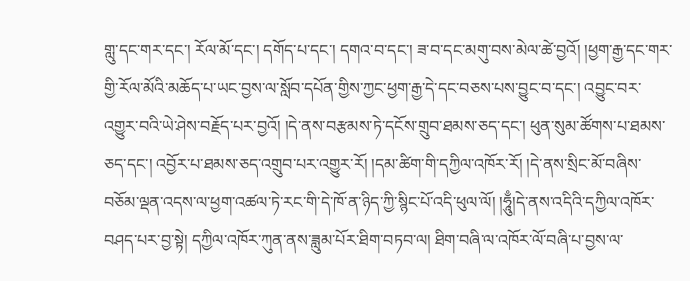གླུ་དང་གར་དང་། རོལ་མོ་དང་། དགོད་པ་དང་། དགའ་བ་དང་། ཟ་བ་དང་མགུ་བས་མེལ་ཚེ་བྱའོ། །ཕྱག་རྒྱ་དང་གར་གྱི་རོལ་མོའི་མཆོད་པ་ཡང་བྱས་ལ་སློབ་དཔོན་གྱིས་ཀྱང་ཕྱག་རྒྱ་དེ་དང་བཅས་པས་བྱུང་བ་དང་། འབྱུང་བར་འགྱུར་བའི་ཡེ་ཤེས་བརྗོད་པར་བྱའོ། །དེ་ནས་བརྩམས་ཏེ་དངོས་གྲུབ་ཐམས་ཅད་དང་། ཕུན་སུམ་ཚོགས་པ་ཐམས་ཅད་དང་། འབྱོར་པ་ཐམས་ཅད་འགྲུབ་པར་འགྱུར་རོ། །དམ་ཚིག་གི་དཀྱིལ་འཁོར་རོ། །དེ་ནས་སྲིང་མོ་བཞིས་བཅོམ་ལྡན་འདས་ལ་ཕྱག་འཚལ་ཏེ་རང་གི་དེ་ཁོ་ན་ཉིད་ཀྱི་སྙིང་པོ་འདི་ཕུལ་ལོ། །ཧཱུྃ།དེ་ནས་འདིའི་དཀྱིལ་འཁོར་བཤད་པར་བྱ་སྟེ། དཀྱིལ་འཁོར་ཀུན་ནས་ཟླུམ་པོར་ཐིག་བཏབ་ལ། ཐིག་བཞི་ལ་འཁོར་ལོ་བཞི་པ་བྱས་ལ་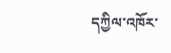དཀྱིལ་འཁོར་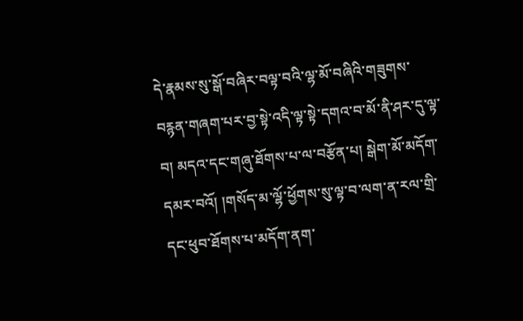དེ་རྣམས་སུ་སྒོ་བཞིར་བལྟ་བའི་ལྷ་མོ་བཞིའི་གཟུགས་བརྙན་གཞག་པར་བྱ་སྟེ་འདི་ལྟ་སྟེ་དགའ་བ་མོ་ནི་ཤར་དུ་ལྟ་བ། མདའ་དང་གཞུ་ཐོགས་པ་ལ་བརྩོན་པ། སྒེག་མོ་མདོག་དམར་བའོ། །གསོད་མ་ལྷོ་ཕྱོགས་སུ་ལྟ་བ་ལག་ན་རལ་གྲི་དང་ཕུབ་ཐོགས་པ་མདོག་ནག་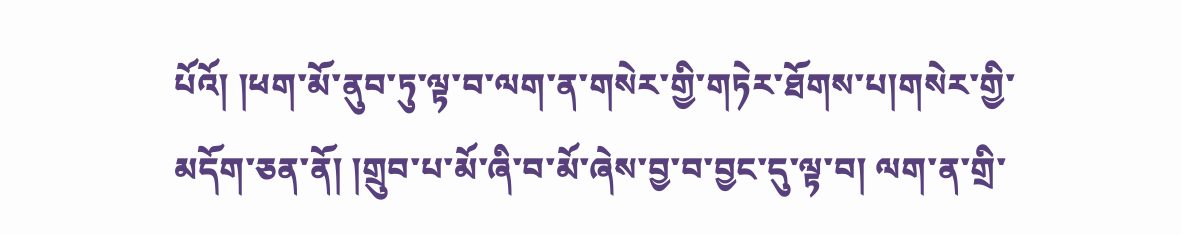པོའོ། །ཕག་མོ་ནུབ་ཏུ་ལྟ་བ་ལག་ན་གསེར་གྱི་གཏེར་ཐོགས་པ།གསེར་གྱི་མདོག་ཅན་ནོ། །གྲུབ་པ་མོ་ཞི་བ་མོ་ཞེས་བྱ་བ་བྱང་དུ་ལྟ་བ། ལག་ན་གྲི་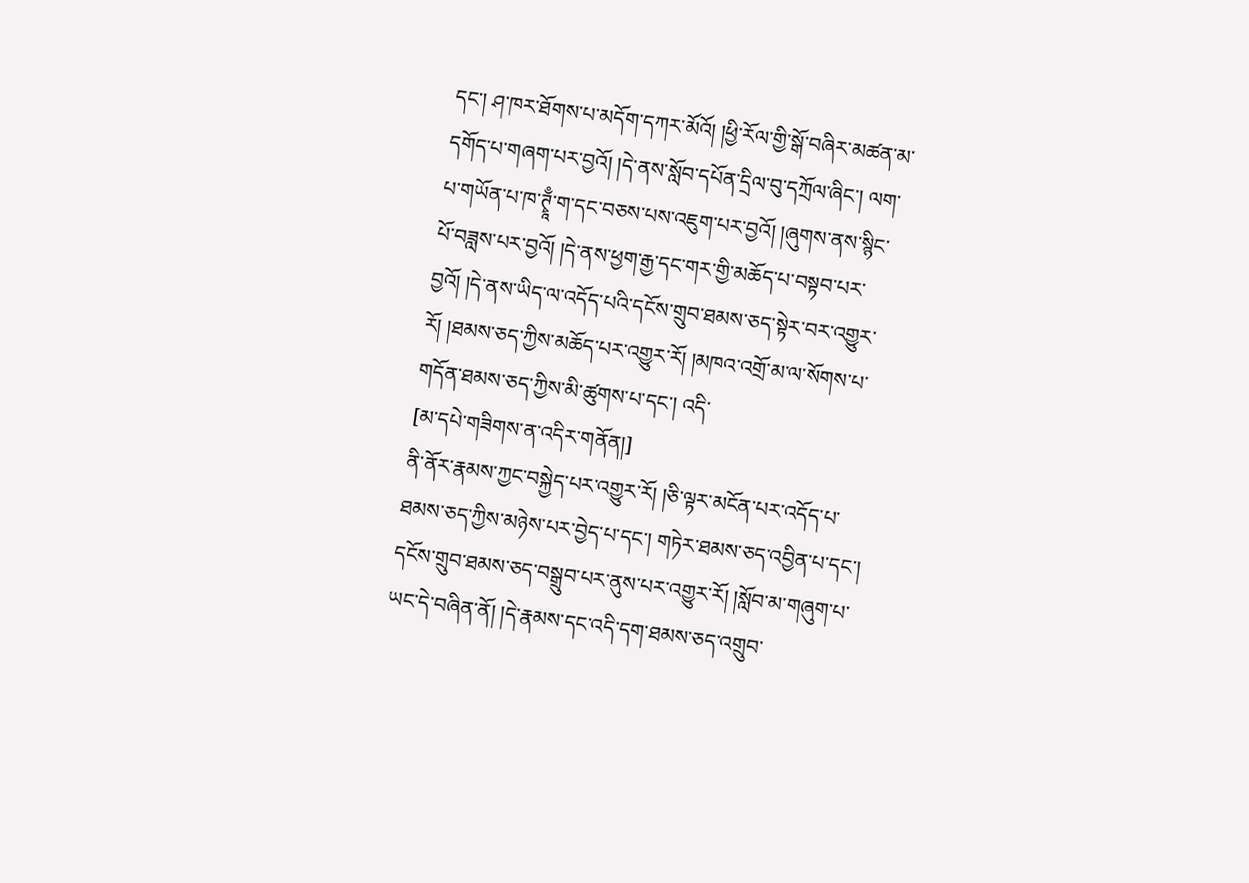དང་། ཤ་ཁར་ཐོགས་པ་མདོག་དཀར་མོའོ། །ཕྱི་རོལ་གྱི་སྒོ་བཞིར་མཚན་མ་དགོད་པ་གཞག་པར་བྱའོ། །དེ་ནས་སློབ་དཔོན་དྲིལ་བུ་དཀྲོལ་ཞིང་། ལག་པ་གཡོན་པ་ཁ་ཊྭཱྃ་ག་དང་བཅས་པས་འཇུག་པར་བྱའོ། །ཞུགས་ནས་སྙིང་པོ་བཟླས་པར་བྱའོ། །དེ་ནས་ཕྱག་རྒྱ་དང་གར་གྱི་མཆོད་པ་བསྟབ་པར་བྱའོ། །དེ་ནས་ཡིད་ལ་འདོད་པའི་དངོས་གྲུབ་ཐམས་ཅད་སྟེར་བར་འགྱུར་རོ། །ཐམས་ཅད་ཀྱིས་མཆོད་པར་འགྱུར་རོ། །མཁའ་འགྲོ་མ་ལ་སོགས་པ་གདོན་ཐམས་ཅད་ཀྱིས་མི་ཚུགས་པ་དང་། འདི་
[མ་དཔེ་གཟིགས་ན་འདིར་གནོན།]
ནི་ནོར་རྣམས་ཀྱང་བསྐྱེད་པར་འགྱུར་རོ། །ཅི་ལྟར་མངོན་པར་འདོད་པ་ཐམས་ཅད་ཀྱིས་མཉེས་པར་བྱེད་པ་དང་། གཏེར་ཐམས་ཅད་འབྱིན་པ་དང་། དངོས་གྲུབ་ཐམས་ཅད་བསྒྲུབ་པར་ནུས་པར་འགྱུར་རོ། །སློབ་མ་གཞུག་པ་ཡང་དེ་བཞིན་ནོ། །དེ་རྣམས་དང་འདི་དག་ཐམས་ཅད་འགྲུབ་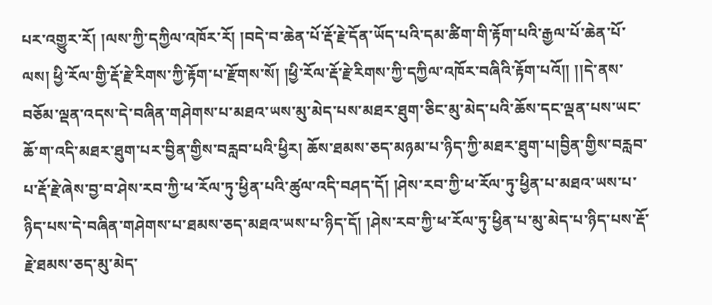པར་འགྱུར་རོ། །ལས་ཀྱི་དཀྱིལ་འཁོར་རོ། །བདེ་བ་ཆེན་པོ་རྡོ་རྗེ་དོན་ཡོད་པའི་དམ་ཚིག་གི་རྟོག་པའི་རྒྱལ་པོ་ཆེན་པོ་ལས། ཕྱི་རོལ་གྱི་རྡོ་རྗེ་རིགས་ཀྱི་རྟོག་པ་རྫོགས་སོ། །ཕྱི་རོལ་རྡོ་རྗེ་རིགས་ཀྱི་དཀྱིལ་འཁོར་བཞིའི་རྟོག་པའོ།། །།དེ་ནས་བཅོམ་ལྡན་འདས་དེ་བཞིན་གཤེགས་པ་མཐའ་ཡས་མུ་མེད་པས་མཐར་ཐུག་ཅིང་མུ་མེད་པའི་ཆོས་དང་ལྡན་པས་ཡང་ཆོ་ག་འདི་མཐར་ཐུག་པར་བྱིན་གྱིས་བརླབ་པའི་ཕྱིར། ཆོས་ཐམས་ཅད་མཉམ་པ་ཉིད་ཀྱི་མཐར་ཐུག་པ།བྱིན་གྱིས་བརླབ་པ་རྡོ་རྗེ་ཞེས་བྱ་བ་ཤེས་རབ་ཀྱི་ཕ་རོལ་ཏུ་ཕྱིན་པའི་ཚུལ་འདི་བཤད་དོ། །ཤེས་རབ་ཀྱི་ཕ་རོལ་ཏུ་ཕྱིན་པ་མཐའ་ཡས་པ་ཉིད་པས་དེ་བཞིན་གཤེགས་པ་ཐམས་ཅད་མཐའ་ཡས་པ་ཉིད་དོ། །ཤེས་རབ་ཀྱི་ཕ་རོལ་ཏུ་ཕྱིན་པ་མུ་མེད་པ་ཉིད་པས་རྡོ་རྗེ་ཐམས་ཅད་མུ་མེད་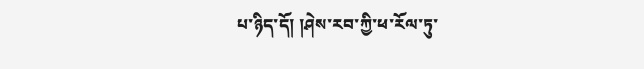པ་ཉིད་དོ། །ཤེས་རབ་ཀྱི་ཕ་རོལ་ཏུ་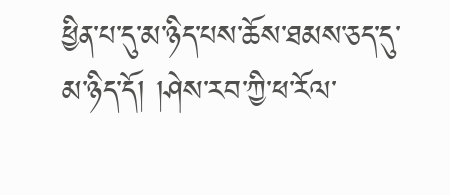ཕྱིན་པ་དུ་མ་ཉིད་པས་ཆོས་ཐམས་ཅད་དུ་མ་ཉིད་དོ། །ཤེས་རབ་ཀྱི་ཕ་རོལ་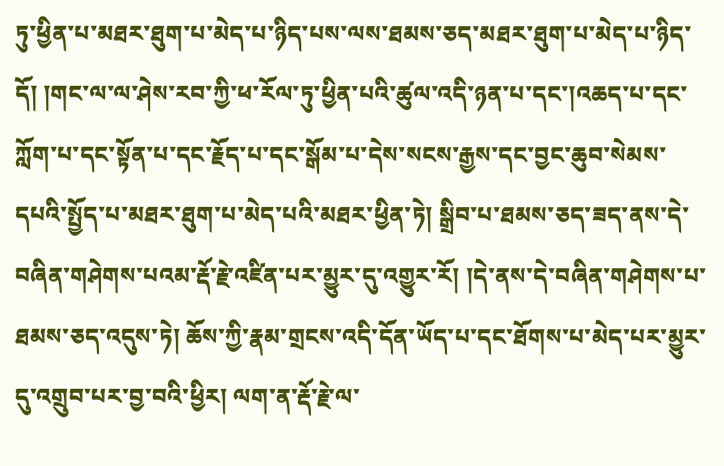ཏུ་ཕྱིན་པ་མཐར་ཐུག་པ་མེད་པ་ཉིད་པས་ལས་ཐམས་ཅད་མཐར་ཐུག་པ་མེད་པ་ཉིད་དོ། །གང་ལ་ལ་ཤེས་རབ་ཀྱི་ཕ་རོལ་ཏུ་ཕྱིན་པའི་ཚུལ་འདི་ཉན་པ་དང་།འཆད་པ་དང་ཀློག་པ་དང་སྟོན་པ་དང་རྗོད་པ་དང་སྒོམ་པ་དེས་སངས་རྒྱས་དང་བྱང་ཆུབ་སེམས་དཔའི་སྤྱོད་པ་མཐར་ཐུག་པ་མེད་པའི་མཐར་ཕྱིན་ཏེ། སྒྲིབ་པ་ཐམས་ཅད་ཟད་ནས་དེ་བཞིན་གཤེགས་པའམ་རྡོ་རྗེ་འཛིན་པར་མྱུར་དུ་འགྱུར་རོ། །དེ་ནས་དེ་བཞིན་གཤེགས་པ་ཐམས་ཅད་འདུས་ཏེ། ཆོས་ཀྱི་རྣམ་གྲངས་འདི་དོན་ཡོད་པ་དང་ཐོགས་པ་མེད་པར་མྱུར་དུ་འགྲུབ་པར་བྱ་བའི་ཕྱིར། ལག་ན་རྡོ་རྗེ་ལ་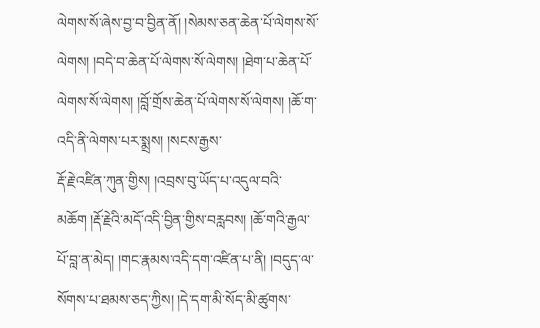ལེགས་སོ་ཞེས་བྱ་བ་བྱིན་ནོ། །སེམས་ཅན་ཆེན་པོ་ལེགས་སོ་ལེགས། །བདེ་བ་ཆེན་པོ་ལེགས་སོ་ལེགས། །ཐེག་པ་ཆེན་པོ་ལེགས་སོ་ལེགས། །བློ་གྲོས་ཆེན་པོ་ལེགས་སོ་ལེགས། །ཆོ་ག་འདི་ནི་ལེགས་པར་སྨྲས། །སངས་རྒྱས་
རྡོ་རྗེ་འཛིན་ཀུན་གྱིས། །འབྲས་བུ་ཡོད་པ་འདུལ་བའི་མཆོག །རྡོ་རྗེའི་མདོ་འདི་བྱིན་གྱིས་བརླབས། །ཆོ་གའི་རྒྱལ་པོ་བླ་ན་མེད། །གང་རྣམས་འདི་དག་འཛིན་པ་ནི། །བདུད་ལ་སོགས་པ་ཐམས་ཅད་ཀྱིས། །དེ་དག་མི་སོད་མི་ཚུགས་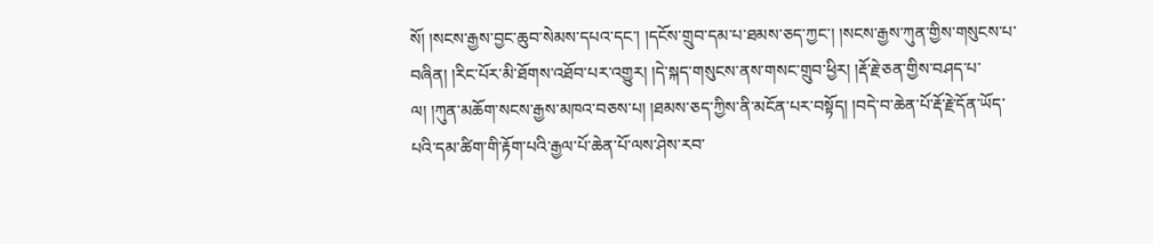སོ། །སངས་རྒྱས་བྱང་ཆུབ་སེམས་དཔའ་དང་། །དངོས་གྲུབ་དམ་པ་ཐམས་ཅད་ཀྱང་། །སངས་རྒྱས་ཀུན་གྱིས་གསུངས་པ་བཞིན། །རིང་པོར་མི་ཐོགས་འཐོབ་པར་འགྱུར། །དེ་སྐད་གསུངས་ནས་གསང་གྲུབ་ཕྱིར། །རྡོ་རྗེ་ཅན་གྱིས་བཤད་པ་ལ། །ཀུན་མཆོག་སངས་རྒྱས་མཁའ་བཅས་པ། །ཐམས་ཅད་ཀྱིས་ནི་མངོན་པར་བསྟོད། །བདེ་བ་ཆེན་པོ་རྡོ་རྗེ་དོན་ཡོད་པའི་དམ་ཚིག་གི་རྟོག་པའི་རྒྱལ་པོ་ཆེན་པོ་ལས་ཤེས་རབ་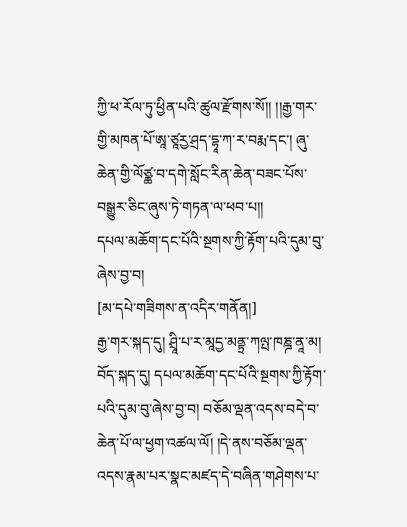ཀྱི་ཕ་རོལ་ཏུ་ཕྱིན་པའི་ཚུལ་རྫོགས་སོ།། །།རྒྱ་གར་གྱི་མཁན་པོ་ཨཱ་ཙཱརྱ་ཤྲད་དྷཱ་ཀ་ར་བརྨ་དང་། ཞུ་ཆེན་གྱི་ལོཙྪ་བ་དགེ་སློང་རིན་ཆེན་བཟང་པོས་བསྒྱུར་ཅིང་ཞུས་ཏེ་གཏན་ལ་ཕབ་པ།།
དཔལ་མཆོག་དང་པོའི་སྔགས་ཀྱི་རྟོག་པའི་དུམ་བུ་ཞེས་བྱ་བ།
[མ་དཔེ་གཟིགས་ན་འདིར་གནོན།]
རྒྱ་གར་སྐད་དུ། ཤྲཱི་པ་ར་མཱདྱ་མནྟྲ་ཀལྤ་ཁཎྜ་ནཱ་མ། བོད་སྐད་དུ། དཔལ་མཆོག་དང་པོའི་སྔགས་ཀྱི་རྟོག་པའི་དུམ་བུ་ཞེས་བྱ་བ། བཅོམ་ལྡན་འདས་བདེ་བ་ཆེན་པོ་ལ་ཕྱག་འཚལ་ལོ། །དེ་ནས་བཅོམ་ལྡན་འདས་རྣམ་པར་སྣང་མཛད་དེ་བཞིན་གཤེགས་པ་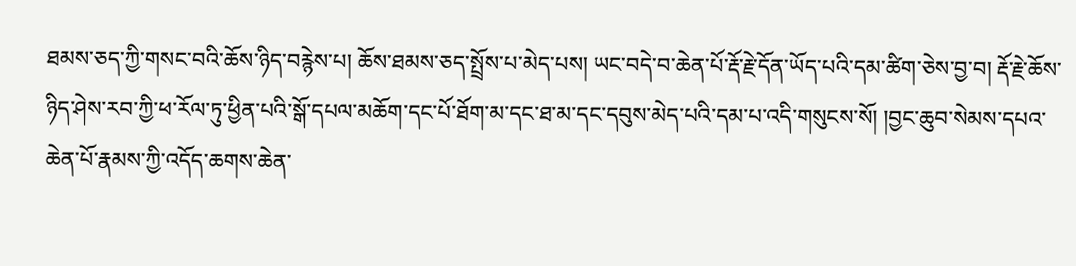ཐམས་ཅད་ཀྱི་གསང་བའི་ཆོས་ཉིད་བརྙེས་པ། ཆོས་ཐམས་ཅད་སྤྲོས་པ་མེད་པས། ཡང་བདེ་བ་ཆེན་པོ་རྡོ་རྗེ་དོན་ཡོད་པའི་དམ་ཚིག་ཅེས་བྱ་བ། རྡོ་རྗེ་ཆོས་ཉིད་ཤེས་རབ་ཀྱི་ཕ་རོལ་ཏུ་ཕྱིན་པའི་སྒོ་དཔལ་མཆོག་དང་པོ་ཐོག་མ་དང་ཐ་མ་དང་དབུས་མེད་པའི་དམ་པ་འདི་གསུངས་སོ། །བྱང་ཆུབ་སེམས་དཔའ་ཆེན་པོ་རྣམས་ཀྱི་འདོད་ཆགས་ཆེན་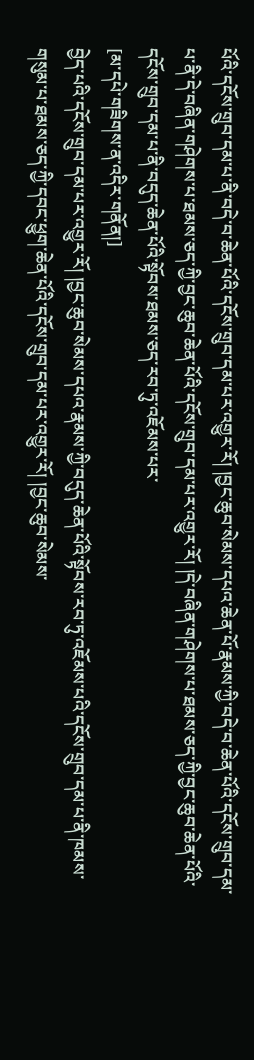པོའི་དངོས་གྲུབ་དམ་པ་ནི་བདེ་བ་ཆེན་པོའི་དངོས་གྲུབ་དམ་པར་འགྱུར་རོ། །བྱང་ཆུབ་སེམས་དཔའ་ཆེན་པོ་རྣམས་ཀྱི་བདེ་བ་ཆེན་པོའི་དངོས་གྲུབ་དམ་པ་ནི་དེ་བཞིན་གཤེགས་པ་ཐམས་ཅད་ཀྱི་བྱང་ཆུབ་ཆེན་པོའི་དངོས་གྲུབ་དམ་པར་འགྱུར་རོ། །དེ་བཞིན་གཤེགས་པ་ཐམས་ཅད་ཀྱི་བྱང་ཆུབ་ཆེན་པོའི་དངོས་གྲུབ་དམ་པ་ནི་བདུད་ཆེན་པོའི་སྟོབས་ཐམས་ཅད་རབ་ཏུ་འཇོམས་པར་
[མ་དཔེ་གཟིགས་ན་འདིར་གནོན།]
བྱེད་པའི་དངོས་གྲུབ་དམ་པར་འགྱུར་རོ། །བྱང་ཆུབ་སེམས་དཔའ་རྣམས་ཀྱི་བདུད་ཆེན་པོའི་སྟོབས་རབ་ཏུ་འཇོམས་པའི་དངོས་གྲུབ་དམ་པ་ནི་ཁམས་གསུམ་པ་ཐམས་ཅད་ཀྱི་དབང་ཕྱུག་ཆེན་པོའི་དངོས་གྲུབ་དམ་པར་འགྱུར་རོ། །བྱང་ཆུབ་སེམས་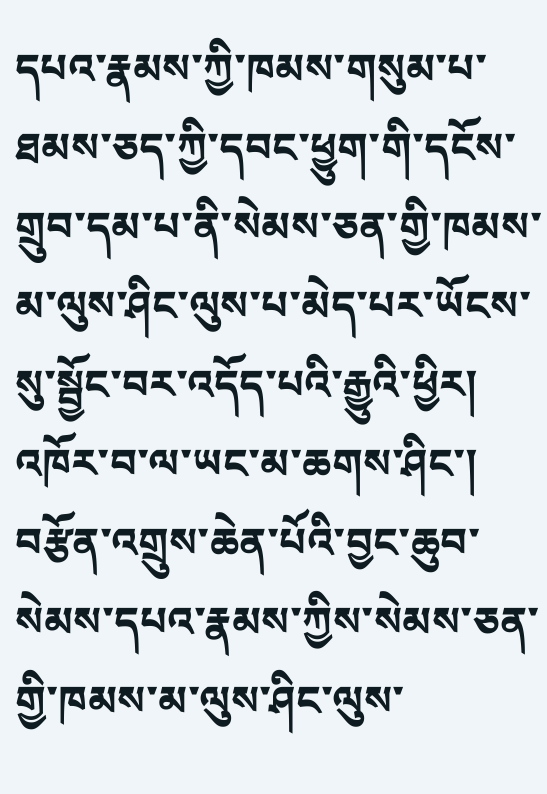དཔའ་རྣམས་ཀྱི་ཁམས་གསུམ་པ་ཐམས་ཅད་ཀྱི་དབང་ཕྱུག་གི་དངོས་གྲུབ་དམ་པ་ནི་སེམས་ཅན་གྱི་ཁམས་མ་ལུས་ཤིང་ལུས་པ་མེད་པར་ཡོངས་སུ་སྦྱོང་བར་འདོད་པའི་རྒྱུའི་ཕྱིར། འཁོར་བ་ལ་ཡང་མ་ཆགས་ཤིང་། བརྩོན་འགྲུས་ཆེན་པོའི་བྱང་ཆུབ་སེམས་དཔའ་རྣམས་ཀྱིས་སེམས་ཅན་གྱི་ཁམས་མ་ལུས་ཤིང་ལུས་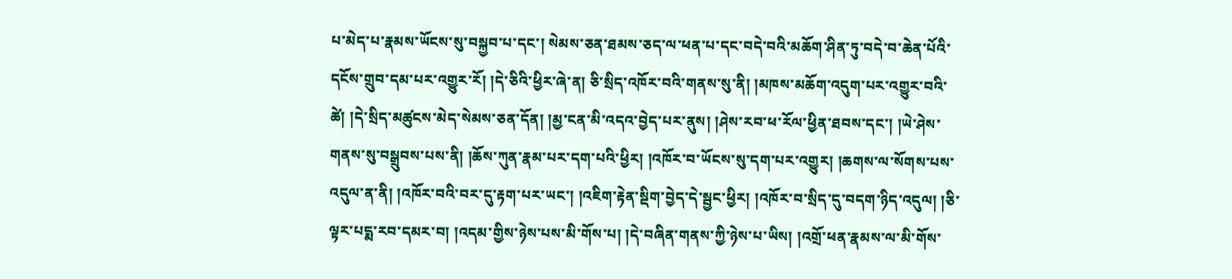པ་མེད་པ་རྣམས་ཡོངས་སུ་བསྐྱབ་པ་དང་། སེམས་ཅན་ཐམས་ཅད་ལ་ཕན་པ་དང་བདེ་བའི་མཆོག་ཤིན་ཏུ་བདེ་བ་ཆེན་པོའི་དངོས་གྲུབ་དམ་པར་འགྱུར་རོ། །དེ་ཅིའི་ཕྱིར་ཞེ་ན། ཅི་སྲིད་འཁོར་བའི་གནས་སུ་ནི། །མཁས་མཆོག་འདུག་པར་འགྱུར་བའི་ཚེ། །དེ་སྲིད་མཚུངས་མེད་སེམས་ཅན་དོན། །མྱ་ངན་མི་འདའ་བྱེད་པར་ནུས། །ཤེས་རབ་ཕ་རོལ་ཕྱིན་ཐབས་དང་། །ཡེ་ཤེས་གནས་སུ་བསྒྲུབས་པས་ནི། །ཆོས་ཀུན་རྣམ་པར་དག་པའི་ཕྱིར། །འཁོར་བ་ཡོངས་སུ་དག་པར་འགྱུར། །ཆགས་ལ་སོགས་པས་འདུལ་ན་ནི། །འཁོར་བའི་བར་དུ་རྟག་པར་ཡང་། །འཇིག་རྟེན་སྡིག་བྱེད་དེ་སྦྱང་ཕྱིར། །འཁོར་བ་སྲིད་དུ་བདག་ཉིད་འདུལ། །ཅི་ལྟར་པདྨ་རབ་དམར་བ། །འདམ་གྱིས་ཉེས་པས་མི་གོས་པ། །དེ་བཞིན་གནས་ཀྱི་ཉེས་པ་ཡིས། །འགྲོ་ཕན་རྣམས་ལ་མི་གོས་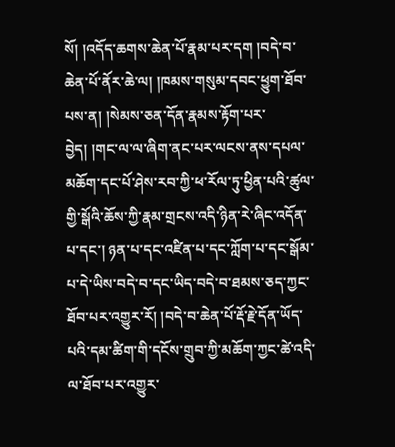སོ། །འདོད་ཆགས་ཆེན་པོ་རྣམ་པར་དག །བདེ་བ་ཆེན་པོ་ནོར་ཆེ་ལ། །ཁམས་གསུམ་དབང་ཕྱུག་ཐོབ་པས་ན། །སེམས་ཅན་དོན་རྣམས་རྟོག་པར་བྱེད། །གང་ལ་ལ་ཞིག་ནང་པར་ལངས་ནས་དཔལ་མཆོག་དང་པོ་ཤེས་རབ་ཀྱི་ཕ་རོལ་ཏུ་ཕྱིན་པའི་ཚུལ་གྱི་སྒོའི་ཆོས་ཀྱི་རྣམ་གྲངས་འདི་ཉིན་རེ་ཞིང་འདོན་པ་དང་། ཉན་པ་དང་འཛིན་པ་དང་ཀློག་པ་དང་སྒོམ་པ་དེ་ཡིས་བདེ་བ་དང་ཡིད་བདེ་བ་ཐམས་ཅད་ཀྱང་ཐོབ་པར་འགྱུར་རོ། །བདེ་བ་ཆེན་པོ་རྡོ་རྗེ་དོན་ཡོད་པའི་དམ་ཚིག་གི་དངོས་གྲུབ་ཀྱི་མཆོག་ཀྱང་ཚེ་འདི་ལ་ཐོབ་པར་འགྱུར་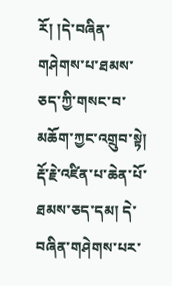རོ། །དེ་བཞིན་གཤེགས་པ་ཐམས་ཅད་ཀྱི་གསང་བ་མཆོག་ཀྱང་འགྲུབ་སྟེ། རྡོ་རྗེ་འཛིན་པ་ཆེན་པོ་ཐམས་ཅད་དམ། དེ་བཞིན་གཤེགས་པར་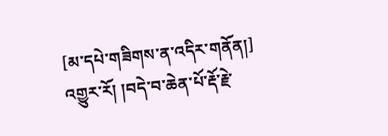[མ་དཔེ་གཟིགས་ན་འདིར་གནོན།]
འགྱུར་རོ། །བདེ་བ་ཆེན་པོ་རྡོ་རྗེ་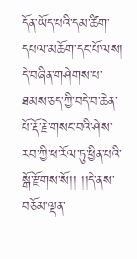དོན་ཡོད་པའི་དམ་ཚིག་དཔལ་མཆོག་དང་པོ་ལས། དེ་བཞིན་གཤེགས་པ་ཐམས་ཅད་ཀྱི་བདེ་བ་ཆེན་པོ་རྡོ་རྗེ་གསང་བའི་ཤེས་རབ་ཀྱི་ཕ་རོལ་ཏུ་ཕྱིན་པའི་སྒོ་རྫོགས་སོ།། །།དེ་ནས་བཅོམ་ལྡན་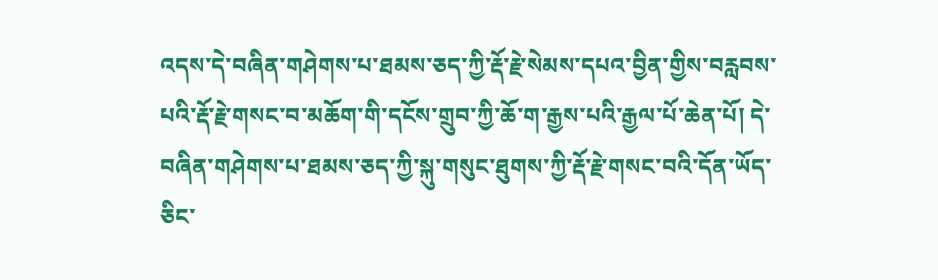འདས་དེ་བཞིན་གཤེགས་པ་ཐམས་ཅད་ཀྱི་རྡོ་རྗེ་སེམས་དཔའ་བྱིན་གྱིས་བརླབས་པའི་རྡོ་རྗེ་གསང་བ་མཆོག་གི་དངོས་གྲུབ་ཀྱི་ཆོ་ག་རྒྱས་པའི་རྒྱལ་པོ་ཆེན་པོ། དེ་བཞིན་གཤེགས་པ་ཐམས་ཅད་ཀྱི་སྐུ་གསུང་ཐུགས་ཀྱི་རྡོ་རྗེ་གསང་བའི་དོན་ཡོད་ཅིང་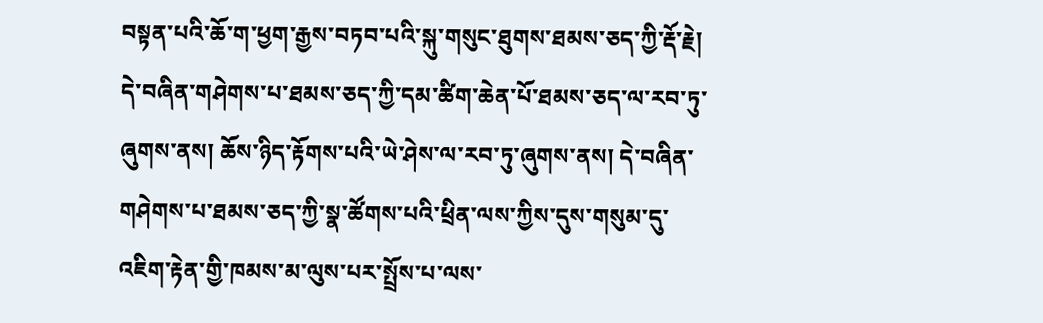བསྟན་པའི་ཆོ་ག་ཕྱག་རྒྱས་བཏབ་པའི་སྐུ་གསུང་ཐུགས་ཐམས་ཅད་ཀྱི་རྡོ་རྗེ། དེ་བཞིན་གཤེགས་པ་ཐམས་ཅད་ཀྱི་དམ་ཚིག་ཆེན་པོ་ཐམས་ཅད་ལ་རབ་ཏུ་ཞུགས་ནས། ཆོས་ཉིད་རྟོགས་པའི་ཡེ་ཤེས་ལ་རབ་ཏུ་ཞུགས་ནས། དེ་བཞིན་གཤེགས་པ་ཐམས་ཅད་ཀྱི་སྣ་ཚོགས་པའི་ཕྲིན་ལས་ཀྱིས་དུས་གསུམ་དུ་འཇིག་རྟེན་གྱི་ཁམས་མ་ལུས་པར་སྤྲོས་པ་ལས་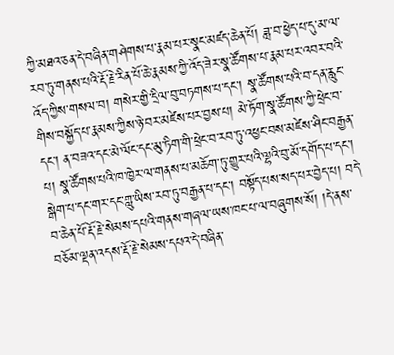ཀྱི་མཐའ་ཅན་དེ་བཞིན་གཤེགས་པ་རྣམ་པར་སྣང་མཛད་ཆེན་པོ། ཟླ་བ་ཕྱེད་པ་དུ་མ་ལ་རབ་ཏུ་གནས་པའི་རྡོ་རྗེ་རིན་པོ་ཆེ་རྣམས་ཀྱི་འོད་ཟེར་སྣ་ཚོགས་པ་རྣམ་པར་འབར་བའི་འོད་ཀྱིས་གསལ་བ། གསེར་གྱི་དྲིལ་བུ་བཏགས་པ་དང་། སྣ་ཚོགས་པའི་བ་དན་རླུང་གིས་བསྐྱོད་པ་རྣམས་ཀྱིས་ཉེ་བར་མཛེས་པར་བྱས་པ། མེ་ཏོག་སྣ་ཚོགས་ཀྱི་ཕྲེང་བ་དང་། ན་བཟའ་དང་མེ་ལོང་དང་མུ་ཏིག་གི་ཕྲེང་བ་རབ་ཏུ་འཕྱང་བས་མཛེས་ཤིང་བརྒྱན་པ། སྣ་ཚོགས་པའི་ཁ་ཁྱེར་ལ་གནས་པ་མཆོག་ཏུ་གྱུར་པའི་ལྷའི་བུ་མོ་དགོད་པ་དང་། སྒེག་པ་དང་གར་དང་གླུ་ཡིས་རབ་ཏུ་བརྒྱན་པ་དང་། བསྟོད་པས་སད་པར་བྱེད་པ། བདེ་བ་ཆེན་པོ་རྡོ་རྗེ་སེམས་དཔའི་གནས་གཞལ་ཡས་ཁང་པ་ལ་བཞུགས་སོ། །དེ་ནས་བཅོམ་ལྡན་འདས་རྡོ་རྗེ་སེམས་དཔའ་དེ་བཞིན་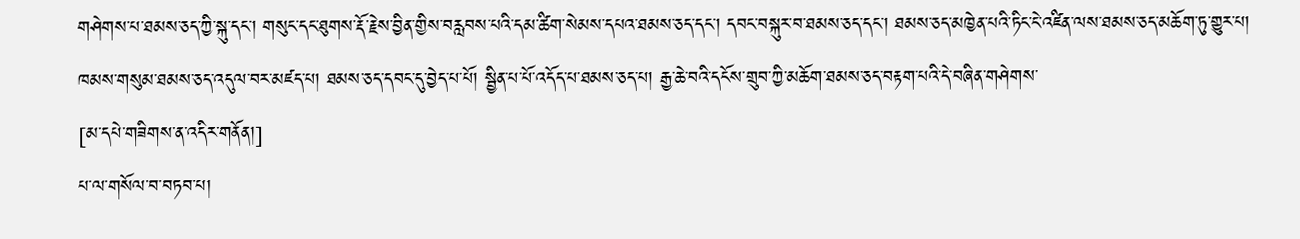གཤེགས་པ་ཐམས་ཅད་ཀྱི་སྐུ་དང་། གསུང་དང་ཐུགས་རྡོ་རྗེས་བྱིན་གྱིས་བརླབས་པའི་དམ་ཚིག་སེམས་དཔའ་ཐམས་ཅད་དང་། དབང་བསྐུར་བ་ཐམས་ཅད་དང་། ཐམས་ཅད་མཁྱེན་པའི་ཏིང་ངེ་འཛིན་ལས་ཐམས་ཅད་མཆོག་ཏུ་གྱུར་པ། ཁམས་གསུམ་ཐམས་ཅད་འདུལ་བར་མཛད་པ། ཐམས་ཅད་དབང་དུ་བྱེད་པ་པོ། སྦྱིན་པ་པོ་འདོད་པ་ཐམས་ཅད་པ། རྒྱ་ཆེ་བའི་དངོས་གྲུབ་ཀྱི་མཆོག་ཐམས་ཅད་བརྟག་པའི་དེ་བཞིན་གཤེགས་
[མ་དཔེ་གཟིགས་ན་འདིར་གནོན།]
པ་ལ་གསོལ་བ་བཏབ་པ།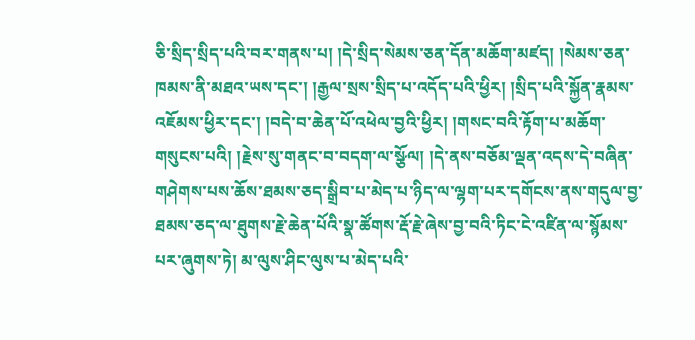ཅི་སྲིད་སྲིད་པའི་བར་གནས་པ། །དེ་སྲིད་སེམས་ཅན་དོན་མཆོག་མཛད། །སེམས་ཅན་ཁམས་ནི་མཐའ་ཡས་དང་། །རྒྱལ་སྲས་སྲིད་པ་འདོད་པའི་ཕྱིར། །སྲིད་པའི་སྐྱོན་རྣམས་འཇོམས་ཕྱིར་དང་། །བདེ་བ་ཆེན་པོ་འཕེལ་བྱའི་ཕྱིར། །གསང་བའི་རྟོག་པ་མཆོག་གསུངས་པའི། །རྗེས་སུ་གནང་བ་བདག་ལ་སྩོལ། །དེ་ནས་བཅོམ་ལྡན་འདས་དེ་བཞིན་གཤེགས་པས་ཆོས་ཐམས་ཅད་སྒྲིབ་པ་མེད་པ་ཉིད་ལ་ལྷག་པར་དགོངས་ནས་གདུལ་བྱ་ཐམས་ཅད་ལ་ཐུགས་རྗེ་ཆེན་པོའི་སྣ་ཚོགས་རྡོ་རྗེ་ཞེས་བྱ་བའི་ཏིང་ངེ་འཛིན་ལ་སྙོམས་པར་ཞུགས་ཏེ། མ་ལུས་ཤིང་ལུས་པ་མེད་པའི་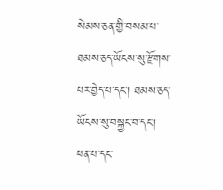སེམས་ཅན་གྱི་བསམ་པ་ཐམས་ཅད་ཡོངས་སུ་རྫོགས་པར་བྱེད་པ་དང་། ཐམས་ཅད་ཡོངས་སུ་བསྐྱང་བ་དང་། ཕན་པ་དང་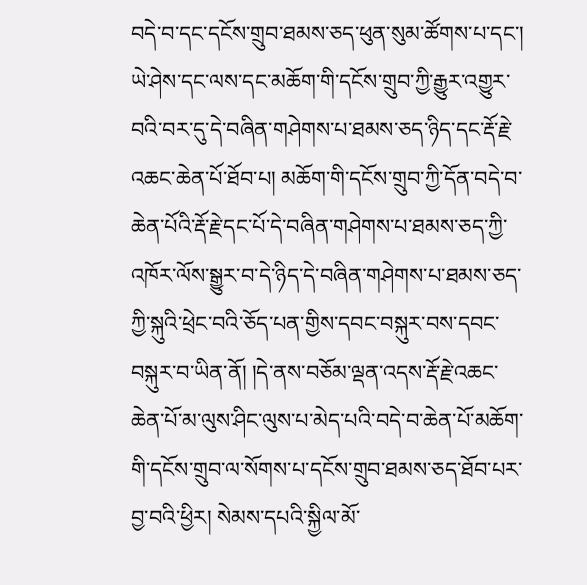བདེ་བ་དང་དངོས་གྲུབ་ཐམས་ཅད་ཕུན་སུམ་ཚོགས་པ་དང་། ཡེ་ཤེས་དང་ལས་དང་མཆོག་གི་དངོས་གྲུབ་ཀྱི་རྒྱུར་འགྱུར་བའི་བར་དུ་དེ་བཞིན་གཤེགས་པ་ཐམས་ཅད་ཉིད་དང་རྡོ་རྗེ་འཆང་ཆེན་པོ་ཐོབ་པ། མཆོག་གི་དངོས་གྲུབ་ཀྱི་དོན་བདེ་བ་ཆེན་པོའི་རྡོ་རྗེ་དང་པོ་དེ་བཞིན་གཤེགས་པ་ཐམས་ཅད་ཀྱི་འཁོར་ལོས་སྒྱུར་བ་དེ་ཉིད་དེ་བཞིན་གཤེགས་པ་ཐམས་ཅད་ཀྱི་སྐུའི་ཕྲེང་བའི་ཅོད་པན་གྱིས་དབང་བསྐུར་བས་དབང་བསྐུར་བ་ཡིན་ནོ། །དེ་ནས་བཅོམ་ལྡན་འདས་རྡོ་རྗེ་འཆང་ཆེན་པོ་མ་ལུས་ཤིང་ལུས་པ་མེད་པའི་བདེ་བ་ཆེན་པོ་མཆོག་གི་དངོས་གྲུབ་ལ་སོགས་པ་དངོས་གྲུབ་ཐམས་ཅད་ཐོབ་པར་བྱ་བའི་ཕྱིར། སེམས་དཔའི་སྐྱིལ་མོ་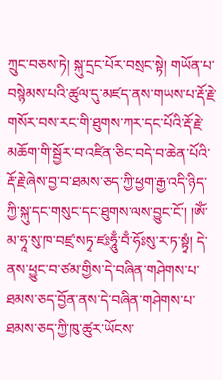ཀྲུང་བཅས་ཏེ། སྐུ་དྲང་པོར་བསྲང་སྟེ། གཡོན་པ་བསྙེམས་པའི་ཚུལ་དུ་མཛད་ནས་གཡས་པ་རྡོ་རྗེ་གསོར་བས་རང་གི་ཐུགས་ཀར་དང་པོའི་རྡོ་རྗེ་མཆོག་གི་སྦྱོར་བ་འཛིན་ཅིང་བདེ་བ་ཆེན་པོའི་རྡོ་རྗེ་ཞེས་བྱ་བ་ཐམས་ཅད་ཀྱི་ཕྱག་རྒྱ་འདི་ཉིད་ཀྱི་སྐུ་དང་གསུང་དང་ཐུགས་ལས་བྱུང་ངོ་། །ཨོཾ་མ་ཧཱ་སུ་ཁ་བཛྲ་སཏྭ་ཛཿཧཱུྃ་བྃ་ཧོཿསུ་ར་ཏ་སྟྭཾ། དེ་ནས་ཕྱུང་བ་ཙམ་གྱིས་དེ་བཞིན་གཤེགས་པ་ཐམས་ཅད་བྱོན་ནས་དེ་བཞིན་གཤེགས་པ་ཐམས་ཅད་ཀྱི་ཁུ་ཚུར་ཡོངས་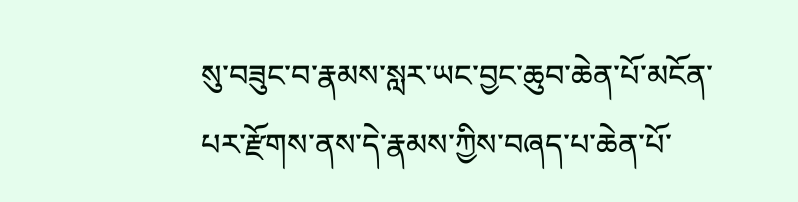སུ་བཟུང་བ་རྣམས་སླར་ཡང་བྱང་ཆུབ་ཆེན་པོ་མངོན་པར་རྫོགས་ནས་དེ་རྣམས་ཀྱིས་བཞད་པ་ཆེན་པོ་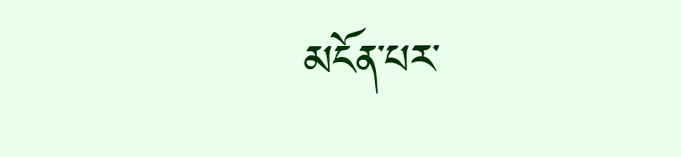མངོན་པར་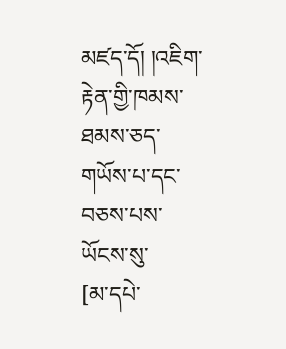མཛད་དོ། །འཇིག་རྟེན་གྱི་ཁམས་ཐམས་ཅད་གཡོས་པ་དང་བཅས་པས་ཡོངས་སུ་
[མ་དཔེ་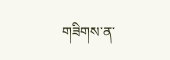གཟིགས་ན་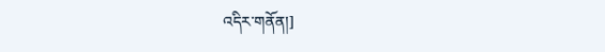འདིར་གནོན།]